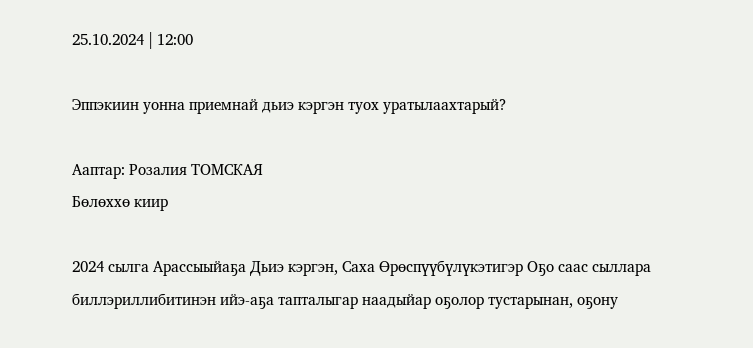25.10.2024 | 12:00

Эппэкиин уонна приемнай дьиэ кэргэн туох уратылаахтарый?

Ааптар: Розалия ТОМСКАЯ
Бөлөххө киир

2024 сылга Арассыыйаҕа Дьиэ кэргэн, Саха Өрөспүүбүлүкэтигэр Оҕо саас сыллара биллэриллибитинэн ийэ-аҕа тапталыгар наадыйар оҕолор тустарынан, оҕону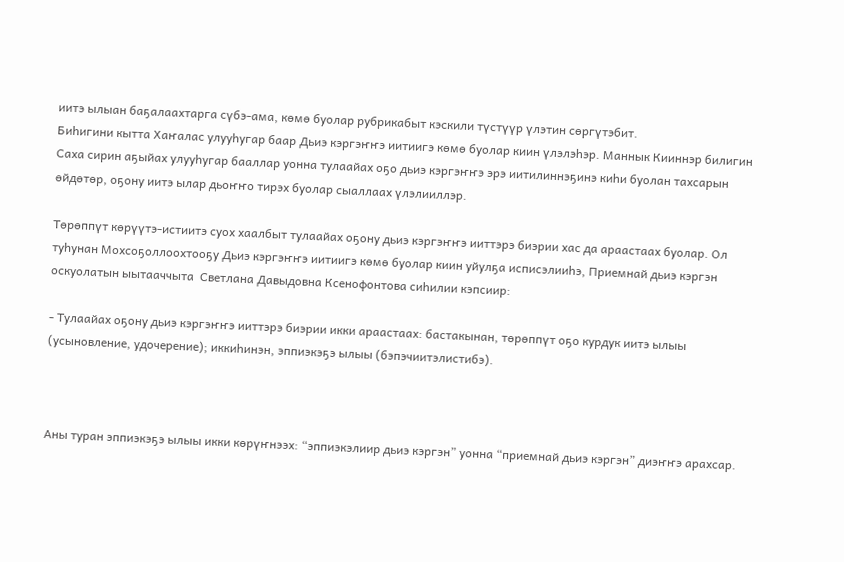иитэ ылыан баҕалаахтарга сүбэ-ама, көмө буолар рубрикабыт кэскили түстүүр үлэтин сөргүтэбит.
Биһигини кытта Хаҥалас улууһугар баар Дьиэ кэргэҥҥэ иитиигэ көмө буолар киин үлэлэһэр. Маннык Кииннэр билигин Саха сирин аҕыйах улууһугар бааллар уонна тулаайах оҕо дьиэ кэргэҥҥэ эрэ иитилиннэҕинэ киһи буолан тахсарын өйдөтөр, оҕону иитэ ылар дьоҥҥо тирэх буолар сыаллаах үлэлииллэр.

Төрөппүт көрүүтэ-истиитэ суох хаалбыт тулаайах оҕону дьиэ кэргэҥҥэ ииттэрэ биэрии хас да араастаах буолар. Ол туһунан Мохсоҕоллоохтооҕу Дьиэ кэргэҥҥэ иитиигэ көмө буолар киин уйулҕа исписэлииһэ, Приемнай дьиэ кэргэн оскуолатын ыытааччыта  Светлана Давыдовна Ксенофонтова сиһилии кэпсиир:

- Тулаайах оҕону дьиэ кэргэҥҥэ ииттэрэ биэрии икки араастаах: бастакынан, төрөппүт оҕо курдук иитэ ылыы (усыновление, удочерение); иккиһинэн, эппиэкэҕэ ылыы (бэпэчиитэлистибэ).



Аны туран эппиэкэҕэ ылыы икки көрүҥнээх: “эппиэкэлиир дьиэ кэргэн” уонна “приемнай дьиэ кэргэн” диэҥҥэ арахсар.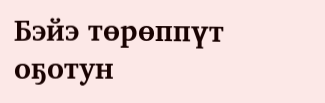Бэйэ төрөппүт оҕотун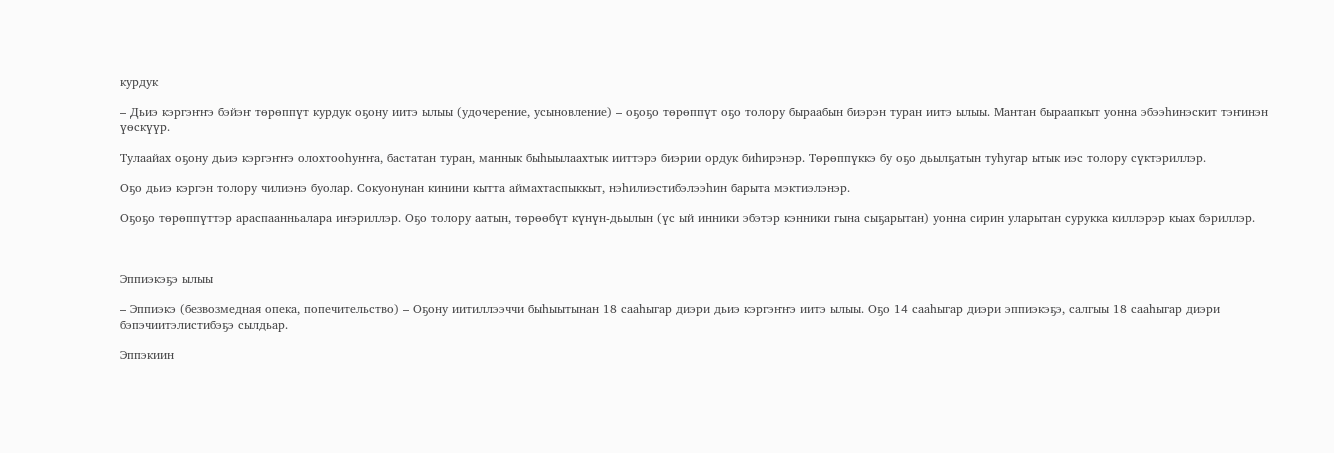курдук

– Дьиэ кэргэҥҥэ бэйэҥ төрөппүт курдук оҕону иитэ ылыы (удочерение, усыновление) – оҕоҕо төрөппүт оҕо толору быраабын биэрэн туран иитэ ылыы. Мантан быраапкыт уонна эбээһинэскит тэҥинэн үөскүүр.

Тулаайах оҕону дьиэ кэргэҥҥэ олохтооһуҥҥа, бастатан туран, маннык быһыылаахтык ииттэрэ биэрии ордук биһирэнэр. Төрөппүккэ бу оҕо дьылҕатын туһугар ытык иэс толору сүктэриллэр.

Оҕо дьиэ кэргэн толору чилиэнэ буолар. Сокуонунан кинини кытта аймахтаспыккыт, нэһилиэстибэлээһин барыта мэктиэлэнэр.

Оҕоҕо төрөппүттэр араспаанньалара иҥэриллэр. Оҕо толору аатын, төрөөбүт күнүн-дьылын (үс ый инники эбэтэр кэнники гына сыҕарытан) уонна сирин уларытан сурукка киллэрэр кыах бэриллэр.



Эппиэкэҕэ ылыы

– Эппиэкэ (безвозмедная опека, попечительство) – Оҕону иитиллээччи быһыытынан 18 сааһыгар диэри дьиэ кэргэҥҥэ иитэ ылыы. Оҕо 14 сааһыгар диэри эппиэкэҕэ, салгыы 18 сааһыгар диэри бэпэчиитэлистибэҕэ сылдьар.

Эппэкиин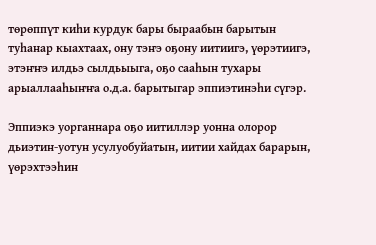төрөппүт киһи курдук бары быраабын барытын туһанар кыахтаах, ону тэҥэ оҕону иитиигэ, үөрэтиигэ, этэҥҥэ илдьэ сылдьыыга, оҕо сааһын тухары арыаллааһыҥҥа о.д.а. барытыгар эппиэтинэһи сүгэр.

Эппиэкэ уорганнара оҕо иитиллэр уонна олорор дьиэтин-уотун усулуобуйатын, иитии хайдах барарын, үөрэхтээһин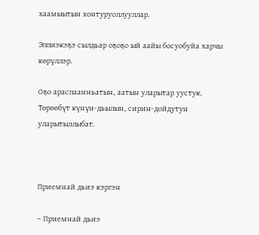хаамыытын хонтуруоллууллар.

Эппиэкэҕэ сылдьар оҕоҕо ый аайы босуобуйа харчы көрүллэр.

Оҕо араспаанньатын, аатын уларытар уустук. Төрөөбүт күнүн-дьылын, сирин-дойдутун уларытыллыбат.



Приемнай дьиэ кэргэн

– Приемнай дьиэ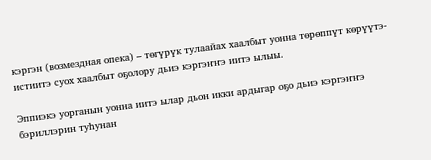кэргэн (возмездная опека) – төгүрүк тулаайах хаалбыт уонна төрөппүт көрүүтэ-истиитэ суох хаалбыт оҕолору дьиэ кэргэҥҥэ иитэ ылыы.

Эппиэкэ уорганын уонна иитэ ылар дьон икки ардыгар оҕо дьиэ кэргэҥҥэ бэриллэрин туһунан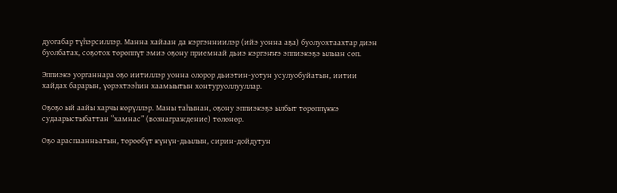дуогабар түһэрсиллэр. Манна хайаан да кэргэнниилэр (ийэ уонна аҕа) буолуохтаахтар диэн буолбатах, соҕотох төрөппүт эмиэ оҕону приемнай дьиэ кэргэҥҥэ эппиэкэҕэ ылыан сөп.

Эппиэкэ уорганнара оҕо иитиллэр уонна олорор дьиэтин-уотун усулуобуйатын, иитии хайдах барарын, үөрэхтээһин хаамыытын хонтуруоллууллар.

Оҕоҕо ый аайы харчы көрүллэр. Маны таһынан, оҕону эппиэкэҕэ ылбыт төрөппүккэ судаарыстыбаттан “хамнас” (вознаграждение) төлөнөр.

Оҕо араспаанньатын, төрөөбүт күнүн-дьылын, сирин-дойдутун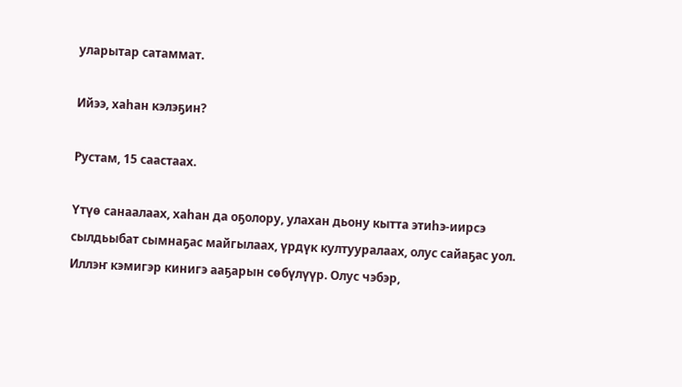уларытар сатаммат.

Ийээ, хаhан кэлэҕин?

Рустам, 15 саастаах.

Үтүө санаалаах, хаһан да оҕолору, улахан дьону кытта этиһэ-иирсэ сылдьыбат сымнаҕас майгылаах, үрдүк култууралаах, олус сайаҕас уол. Иллэҥ кэмигэр кинигэ ааҕарын сөбүлүүр. Олус чэбэр,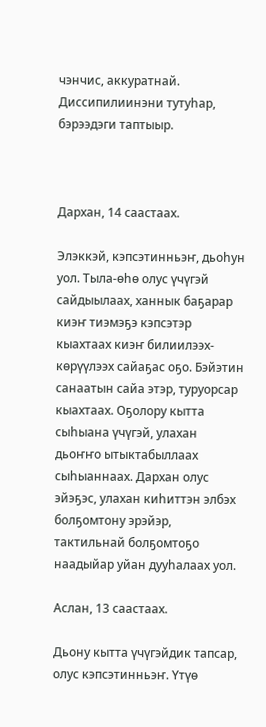чэнчис, аккуратнай. Диссипилиинэни тутуһар, бэрээдэги таптыыр.



Дархан, 14 саастаах.

Элэккэй, кэпсэтинньэҥ, дьоһун уол. Тыла-өһө олус үчүгэй сайдыылаах, ханнык баҕарар киэҥ тиэмэҕэ кэпсэтэр кыахтаах киэҥ билиилээх-көрүүлээх сайаҕас оҕо. Бэйэтин санаатын сайа этэр, туруорсар кыахтаах. Оҕолору кытта сыһыана үчүгэй, улахан дьоҥҥо ытыктабыллаах сыһыаннаах. Дархан олус эйэҕэс, улахан киһиттэн элбэх болҕомтону эрэйэр, тактильнай болҕомтоҕо наадыйар уйан дууһалаах уол.

Аслан, 13 саастаах.

Дьону кытта үчүгэйдик тапсар, олус кэпсэтинньэҥ. Үтүө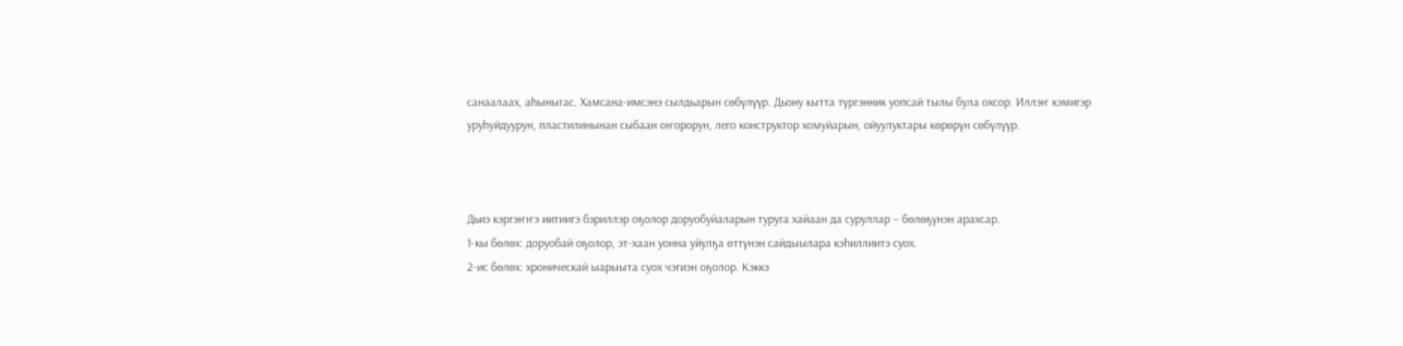санаалаах, аһыныгас. Хамсана-имсэнэ сылдьарын сөбүлүүр. Дьону кытта түргэнник уопсай тылы була охсор. Иллэҥ кэмигэр уруһуйдуурун, пластилинынан сыбаан оҥорорун, лего конструктор хомуйарын, ойуулуктары көрөрүн сөбүлүүр.



Дьиэ кэргэҥҥэ иитиигэ бэриллэр оҕолор доруобуйаларын туруга хайаан да суруллар – бөлөҕүнэн арахсар.
1-кы бөлөх: доруобай оҕолор, эт-хаан уонна уйулҕа өттүнэн сайдыылара кэһиллиитэ суох.
2-ис бөлөх: хроническай ыарыыта суох чэгиэн оҕолор. Кэккэ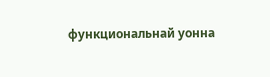функциональнай уонна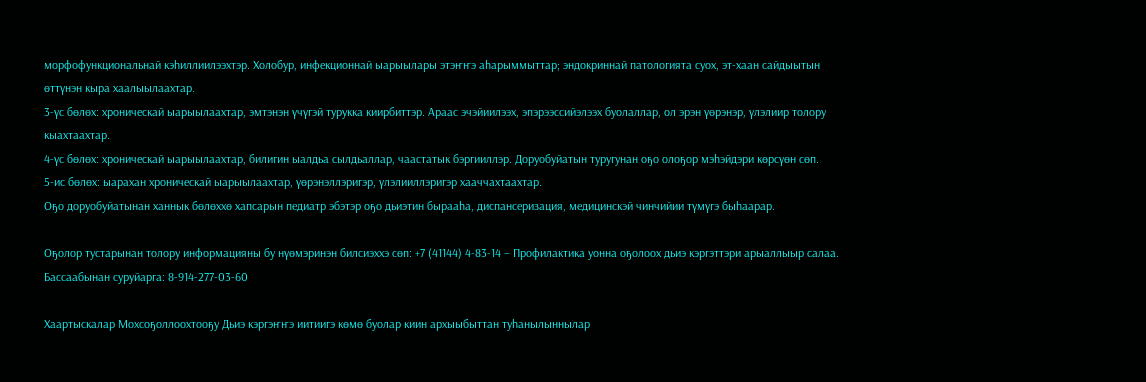морфофункциональнай кэһиллиилээхтэр. Холобур, инфекционнай ыарыылары этэҥҥэ аһарыммыттар; эндокриннай патологията суох, эт-хаан сайдыытын өттүнэн кыра хаалыылаахтар.
3-үс бөлөх: хроническай ыарыылаахтар, эмтэнэн үчүгэй турукка киирбиттэр. Араас эчэйиилээх, эпэрээссийэлээх буолаллар, ол эрэн үөрэнэр, үлэлиир толору кыахтаахтар.
4-үс бөлөх: хроническай ыарыылаахтар, билигин ыалдьа сылдьаллар, чаастатык бэргииллэр. Доруобуйатын туругунан оҕо олоҕор мэһэйдэри көрсүөн сөп.
5-ис бөлөх: ыарахан хроническай ыарыылаахтар, үөрэнэллэригэр, үлэлииллэригэр хааччахтаахтар.
Оҕо доруобуйатынан ханнык бөлөххө хапсарын педиатр эбэтэр оҕо дьиэтин бырааһа, диспансеризация, медицинскэй чинчийии түмүгэ быһаарар.

Оҕолор тустарынан толору информацияны бу нүөмэринэн билсиэххэ сөп: +7 (41144) 4-83-14 – Профилактика уонна оҕолоох дьиэ кэргэттэри арыаллыыр салаа.
Бассаабынан суруйарга: 8-914-277-03-60

Хаартыскалар Мохсоҕоллоохтооҕу Дьиэ кэргэҥҥэ иитиигэ көмө буолар киин архыыбыттан туһанылыннылар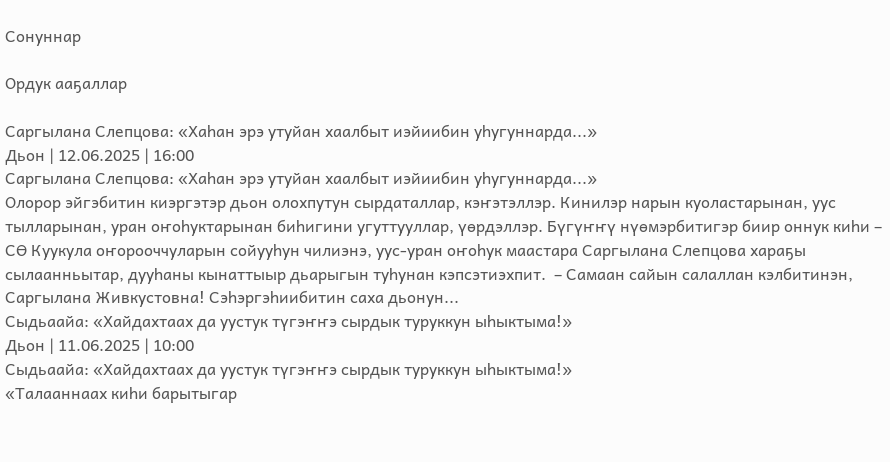Сонуннар

Ордук ааҕаллар

Саргылана Слепцова: «Хаһан эрэ утуйан хаалбыт иэйиибин уһугуннарда...»
Дьон | 12.06.2025 | 16:00
Саргылана Слепцова: «Хаһан эрэ утуйан хаалбыт иэйиибин уһугуннарда...»
Олорор эйгэбитин киэргэтэр дьон олохпутун сырдаталлар, кэҥэтэллэр. Кинилэр нарын куоластарынан, уус тылларынан, уран оҥоһуктарынан биһигини угуттууллар, үөрдэллэр. Бүгүҥҥү нүөмэрбитигэр биир оннук киһи – СӨ Куукула оҥорооччуларын сойууһун чилиэнэ, уус-уран оҥоһук маастара Саргылана Слепцова хараҕы сылаанньытар, дууһаны кынаттыыр дьарыгын туһунан кэпсэтиэхпит.  – Самаан сайын салаллан кэлбитинэн, Саргылана Живкустовна! Сэһэргэһиибитин саха дьонун...
Сыдьаайа: «Хайдахтаах да уустук түгэҥҥэ сырдык туруккун ыһыктыма!»
Дьон | 11.06.2025 | 10:00
Сыдьаайа: «Хайдахтаах да уустук түгэҥҥэ сырдык туруккун ыһыктыма!»
«Талааннаах киһи барытыгар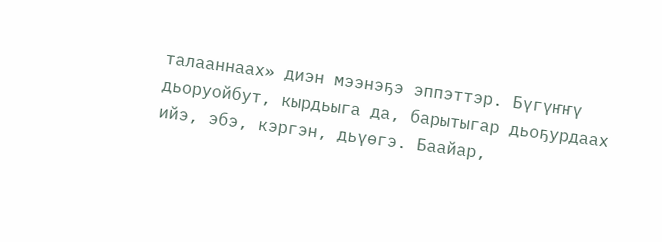талааннаах» диэн мээнэҕэ эппэттэр. Бүгүҥҥү дьоруойбут, кырдьыга да, барытыгар дьоҕурдаах ийэ, эбэ, кэргэн, дьүөгэ. Баайар,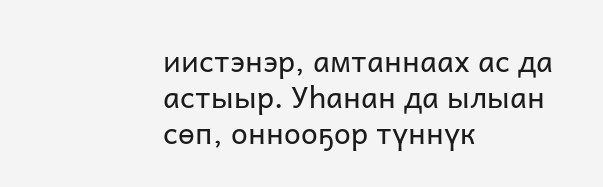иистэнэр, амтаннаах ас да астыыр. Уһанан да ылыан сөп, оннооҕор түннүк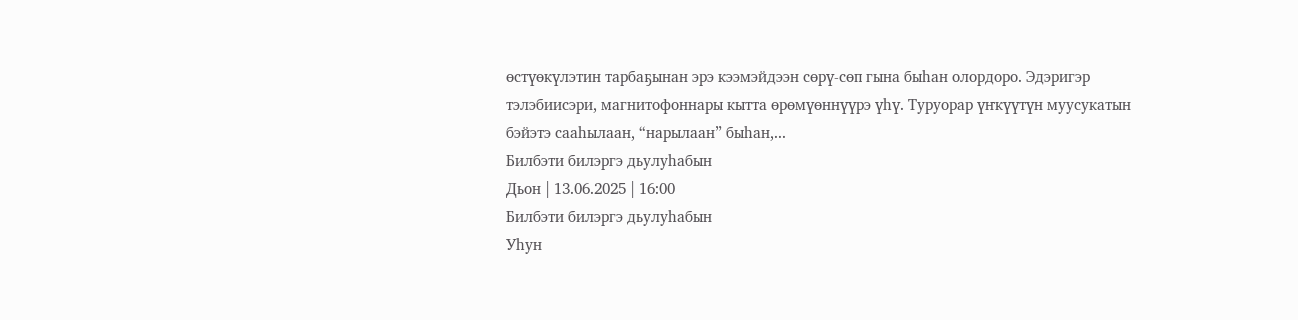өстүөкүлэтин тарбаҕынан эрэ кээмэйдээн сөрү-сөп гына быһан олордоро. Эдэригэр тэлэбиисэри, магнитофоннары кытта өрөмүөннүүрэ үһү. Туруорар үҥкүүтүн муусукатын бэйэтэ сааһылаан, “нарылаан” быһан,...
Билбэти билэргэ дьулуһабын
Дьон | 13.06.2025 | 16:00
Билбэти билэргэ дьулуһабын
Уһун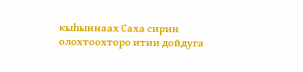кыһыннаах Саха сирин  олохтоохторо итии дойдуга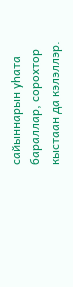сайыннарын уһата бараллар, сорохтор кыстаан да кэлэллэр.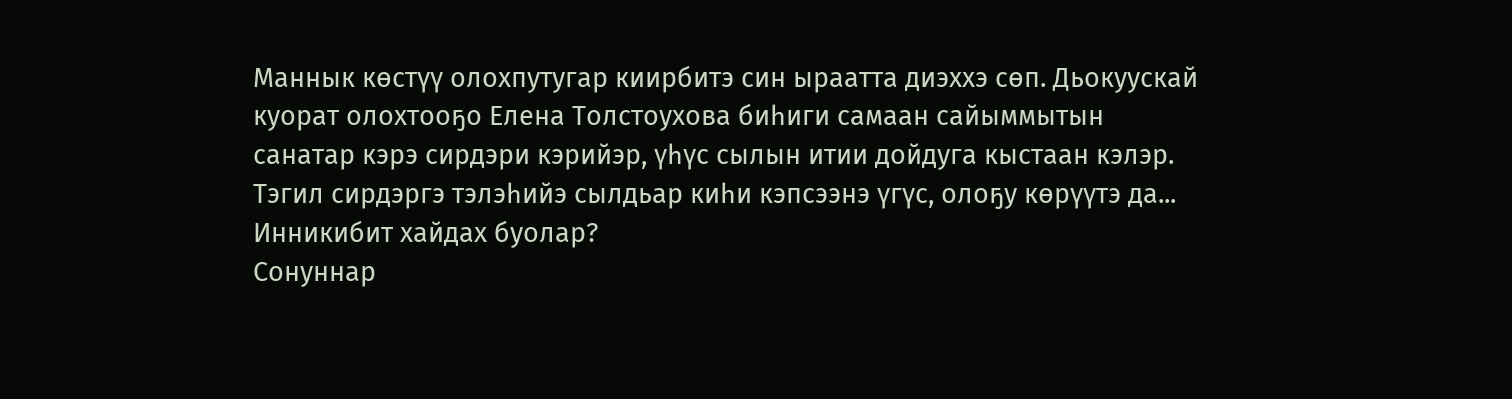Маннык көстүү олохпутугар киирбитэ син ыраатта диэххэ сөп. Дьокуускай куорат олохтооҕо Елена Толстоухова биһиги самаан сайыммытын санатар кэрэ сирдэри кэрийэр, үһүс сылын итии дойдуга кыстаан кэлэр. Тэгил сирдэргэ тэлэһийэ сылдьар киһи кэпсээнэ үгүс, олоҕу көрүүтэ да...
Инникибит хайдах буолар?
Сонуннар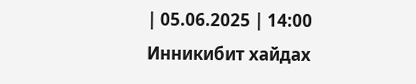| 05.06.2025 | 14:00
Инникибит хайдах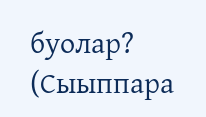буолар?
(Сыыппара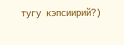тугу кэпсиирий?)